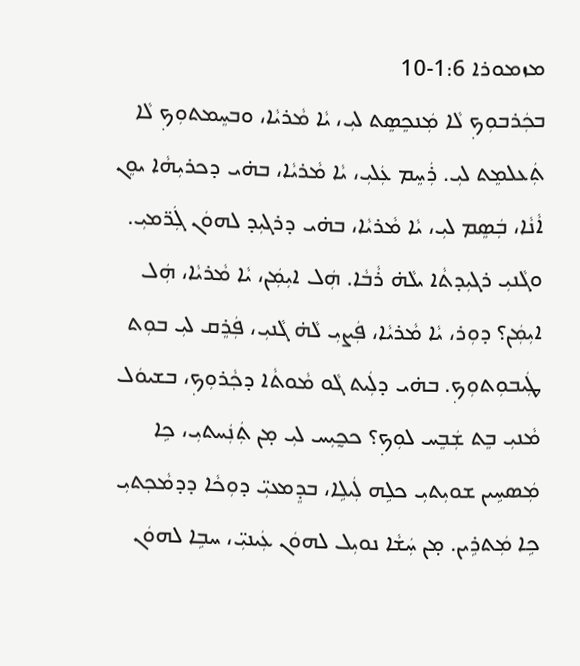ܡܙܡܘܪܐ 1:6-10
ܒܟܲܪܒܘܼܟ݂ ܠܵܐ ܡܲܢܟܸܣܸܬ ܠܝܼ، ܝܵܐ ܡܵܪܝܵܐ، ܘܒܚܸܡܬܘܼܟ݂ ܠܵܐ ܬܲܥܠܡܸܬ ܠܝܼ. ܪܲܚܸܡ ܥܲܠܝܼ، ܝܵܐ ܡܵܪܝܵܐ، ܒܗ̇ܝ ܕܟܪܝܼܗܵܐ ܝܘܸܢ ܐܵܢܵܐ، ܒܲܣܸܡ ܠܝܼ، ܝܵܐ ܡܵܪܝܵܐ، ܒܗ̇ܝ ܕܪܓܝܼܕ ܠܗܘܿܢ ܓܲܪ̈ܡܝܼ. ܘܓܵܢܝܼ ܪܓܝܼܕܬܵ‌ܐ ܝܠܵܗ̇ ܪܵܒܵܐ. ܗܲܠ ܐܝܼܡܲܢ، ܝܵܐ ܡܵܪܝܵܐ، ܗܲܠ ܐܝܼܡܲܢ؟ ܕܘܼܪ، ܝܵܐ ܡܵܪܝܵܐ، ܦܲܨܝܼ ܠܵܗ̇ ܓܵܢܝܼ، ܦܲܪܸܩ ܠܝܼ ܒܘܼܬ ܛܲܝܒܘܼܬܘܼܟ݂. ܒܗ̇ܝ ܕܠܲܝܬ ܓܵܘ ܡܵܘܬܵ‌ܐ ܕܟ݂ܵܪܘܼܟ݂، ܒܫܝܘܿܠ ܡܵܢܝܼ ܒܸܬ ܫܲܒܸܚ ܠܘܼܟ݂؟ ܟܟ̰ܝܼܚ ܠܝܼ ܡ̣ܢ ܬܲܢܲܚܬ‌ܝܼ، ܟܹܐ ܡܲܣܚܹܝܢ ܫܘܝܼܬ‌ܝܼ ܟܠܹܗ ܠܲܝܠܹܐ، ܒܕܸܡܥܝܼ̈ ܕܘܼܟܵܐ ܕܕܡܵܟ݂ܬ‌ܝܼ ܟܹܐ ܡܲܬܪܹܝܢ. ܡ̣ܢ ܚܲܫܵܐ ܢܘܝܼܠ ܠܗܘܿܢ ܥܲܝܢܝܼ̈، ܚܒܹܐ ܠܗܘܿܢ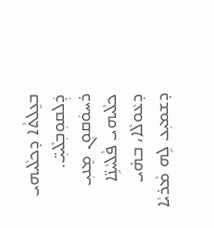ܒܥܸܠܬܵ‌ܐ ܕܟܠܵܝܗ‌ܝ ܕܲܠܩܘܼܒ݂ܠܵܝܝܼ̈. ܪܚܘܿܩܘܼܢ ܡܸܢܝܼ ܟܠܵܝܗ‌ܝ ܦܵܠܚܵܢܹ̈ܐ ܕܥܵܘܠܵܐ، ܒܗ̇ܝ ܕܫܡܝܼܥ ܠܹܗ ܡܵܪܝܵܐ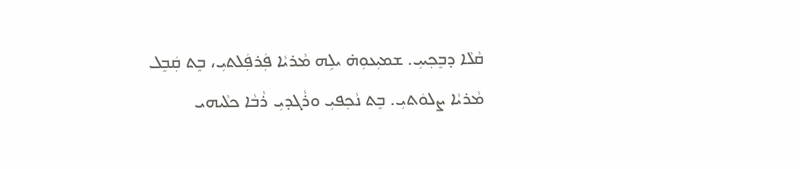ܩܵܠܵܐ ܕܒܸܟ݂ܝܝܼ. ܫܡܝܼܥܘܼܗ̇ ܝܠܹܗ ܡܵܪܝܵܐ ܦܲܪܦܲܠܬ‌ܝܼ، ܒܸܬ ܩܲܒܸܠ ܡܵܪܝܵܐ ܨܠܘܿܬ‌ܝܼ. ܒܸܬ ܢܵܟ݂ܦܝܼ ܘܪܵܓܕܝܼ ܪܵܒܵܐ ܟܠܵܝܗ‌ܝ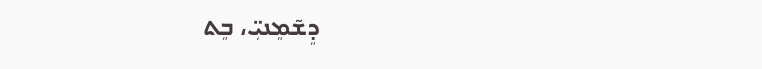ܕܸܫ̃ܡܸܢܝܼ̈، ܒܸܬ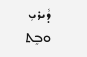ܕܵܝܪܝܼ ܘܒܸܬ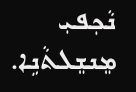ܢܵܟ݂ܦܝܼ ܡܸܢܫܸܠܬܵܢܹܐ.